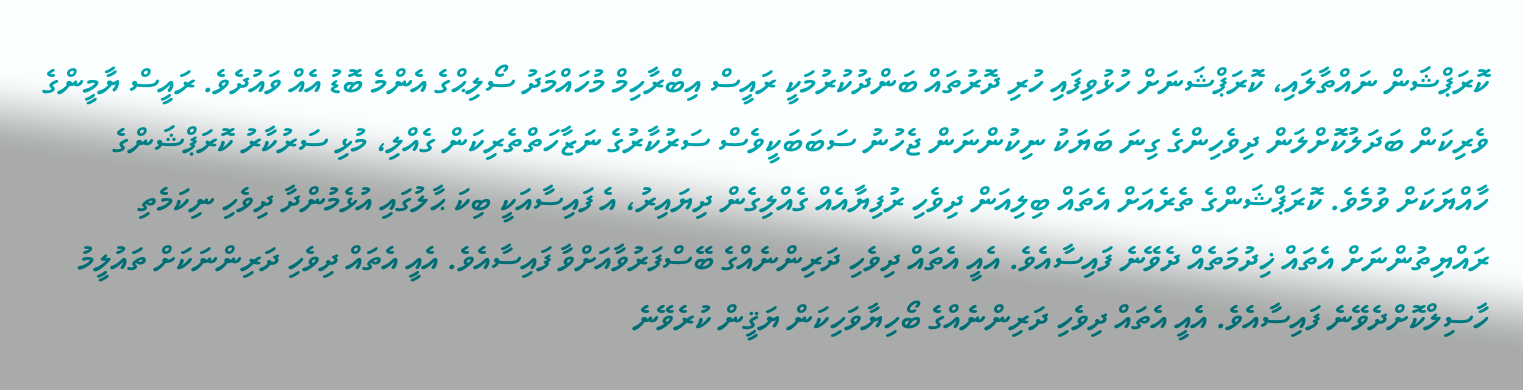ކޮރަޕްޝަން ނައްތާލައި، ކޮރަޕްޝަނަށް ހުޅުވިފައި ހުރި ދޮރުތައް ބަންދުކުރުމަކީ ރައީސް އިބްރާހިމް މުހައްމަދު ސޯލިޙްގެ އެންމެ ބޮޑު އެއް ވައުދެވެ. ރައީސް ޔާމީންގެ ވެރިކަން ބަދަލުކޮށްލަން ދިވެހިންގެ ގިނަ ބަޔަކު ނިކުންނަން ޖެހުނު ސަބަބަކީވެސް ސަރުކާރުގެ ނަޒާހަތްތެރިކަން ގެއްލި، މުޅި ސަރުކާރު ކޮރަޕްޝަންގެ ހާއްޔަކަށް ވުމެވެ. ކޮރަޕްޝަންގެ ތެރެއަށް އެތައް ބިލިއަން ދިވެހި ރުފިޔާއެއް ގެއްލިގެން ދިޔައިރު، އެ ފައިސާއަކީ ބިކަ ޙާލުގައި އުޅެމުންދާ ދިވެހި ނިކަމެތި ރައްޔިތުންނަށް އެތައް ޚިދުމަތެއް ދެވޭނެ ފައިސާއެވެ. އެއީ އެތައް ދިވެހި ދަރިންނެއްގެ ބޭސްފަރުވާއަށްވާ ފައިސާއެވެ. އެއީ އެތައް ދިވެހި ދަރިންނަކަށް ތައުލީމު ހާސިލްކޮށްދެވޭނެ ފައިސާއެވެ. އެއީ އެތައް ދިވެހި ދަރިންނެއްގެ ބޯހިޔާވަހިކަން ޔަޤީން ކުރެވޭނެ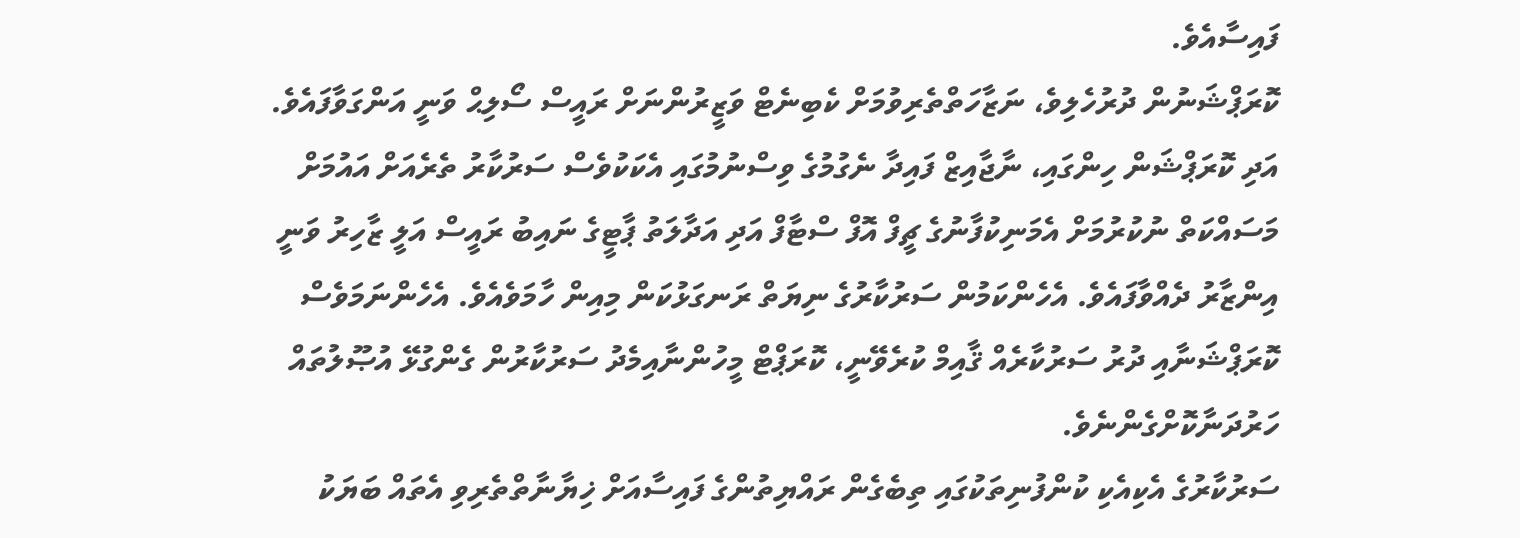ފައިސާއެވެ.
ކޮރަޕްޝަނުން ދުރުހެލިވެ، ނަޒާހަތްތެރިވުމަށް ކެބިނެޓް ވަޒީރުންނަށް ރައީސް ސޯލިޙް ވަނީ އަންގަވާފައެވެ. އަދި ކޮރަޕްޝަން ހިންގައި، ނާޖާއިޒް ފައިދާ ނެގުމުގެ ވިސްނުމުގައި އެކަކުވެސް ސަރުކާރު ތެރެއަށް އައުމަށް މަސައްކަތް ނުކުރުމަށް އެމަނިކުފާނުގެ ޗީފް އޮފް ސްޓާފް އަދި އަދާލަތު ޕާޓީގެ ނައިބު ރައީސް އަލީ ޒާހިރު ވަނީ އިންޒާރު ދެއްވާފައެވެ. އެހެންކަމުން ސަރުކާރުގެ ނިޔަތް ރަނގަޅުކަން މިއިން ހާމަވެއެވެ. އެހެންނަމަވެސް ކޮރަޕްޝަނާއި ދުރު ސަރުކާރެއް ޤާއިމް ކުރެވޭނީ، ކޮރަޕްޓް މީހުންނާއިމެދު ސަރުކާރުން ގެންގުޅޭ އުޞޫލުތައް ހަރުދަނާކޮށްގެންނެވެ.
ސަރުކާރުގެ އެކިއެކި ކުންފުނިތަކުގައި ތިބެގެން ރައްޔިތުންގެ ފައިސާއަށް ޚިޔާނާތްތެރިވި އެތައް ބަޔަކު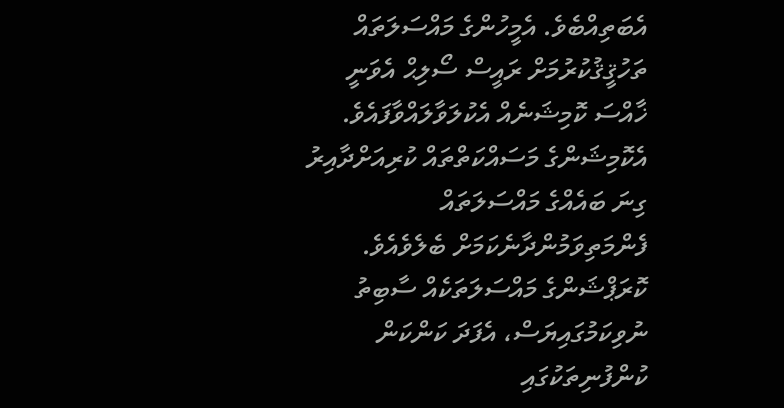އެބަތިއްބެވެ. އެމީހުންގެ މައްސަލަތައް ތަހުޤީޤުކުރުމަށް ރައީސް ސޯލިޙް އެވަނީ ޚާއްސަ ކޮމިޝަނެއް އެކުލަވާލައްވާފައެވެ. އެކޮމިޝަންގެ މަސައްކަތްތައް ކުރިއަށްދާއިރު ގިނަ ބައެއްގެ މައްސަލަތައް ފެންމަތިވަމުންދާނެކަމަށް ބެލެވެއެވެ.
ކޮރަޕްޝަންގެ މައްސަލަތަކެއް ސާބިތު ނުވިކަމުގައިޔަސް، އެފަދަ ކަންކަން ކުންފުނިތަކުގައި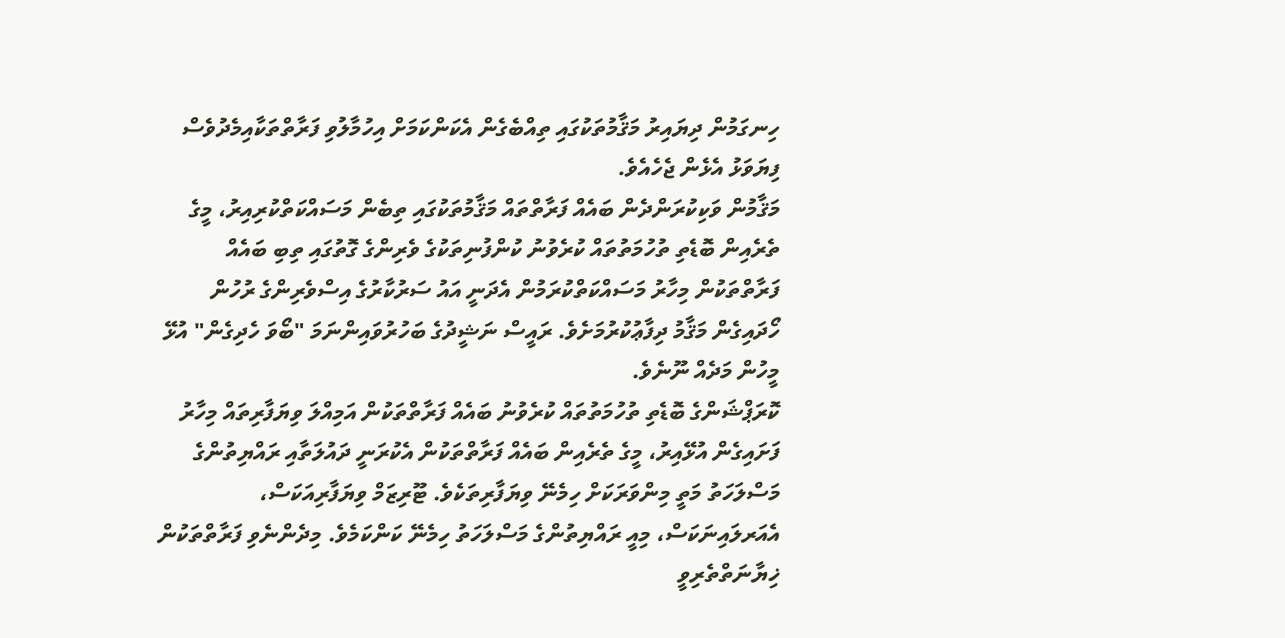ހިނގަމުން ދިޔައިރު މަޤާމުތަކުގައި ތިއްބެގެން އެކަންކަމަށް އިހުމާލުވި ފަރާތްތަކާއިމެދުވެސް ފިޔަވަޅު އެޅެން ޖެހެއެވެ.
މަޤާމުން ވަކިކުރަންދެން ބައެއް ފަރާތްތައް މަޤާމުތަކުގައި ތިބެން މަސައްކަތްކުރިއިރު، މީގެ ތެރެއިން ބޮޑެތި ތުހުމަތުތައް ކުރެވުނު ކުންފުނިތަކުގެ ވެރިންގެ ގޮތުގައި ތިބި ބައެއް ފަރާތްތަކުން މިހާރު މަސައްކަތްކުރަމުން އެދަނީ އައު ސަރުކާރުގެ އިސްވެރިންގެ ރުހުން ހޯދައިގެން މަޤާމު ދިފާޢުކުރުމަށެވެ. ރައީސް ނަޝީދުގެ ބަހުރުވައިންނަމަ "ބޯވަ ހެދިގެން" އުޅޭ މީހުން މަދެއް ނޫނެވެ.
ކޮރަޕްޝަންގެ ބޮޑެތި ތުހުމަތުތައް ކުރެވުނު ބައެއް ފަރާތްތަކުން އަމިއްލަ ވިޔަފާރިތައް މިހާރު ފަށައިގެން އުޅޭއިރު، މީގެ ތެރެއިން ބައެއް ފަރާތްތަކުން އެކުރަނީ ދައުލަތާއި ރައްޔިތުންގެ މަސްލަހަތު މަތީ މިންވަރަކަށް ހިމެނޭ ވިޔަފާރިތަކެވެ. ޓޫރިޒަމް ވިޔަފާރިއަކަސް، އެއަރލައިނަކަސް، މިއީ ރައްޔިތުންގެ މަސްލަހަތު ހިމެނޭ ކަންކަމެވެ. މިދެންނެވި ފަރާތްތަކުން ޚިޔާނަތްތެރިވީ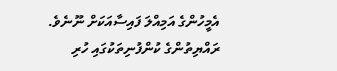އެމީހުންގެ އަމިއްލަ ފައިސާއަކަށް ނޫނެވެ. ރައްޔިތުންގެ ކުންފުނިތަކުގައި ހުރި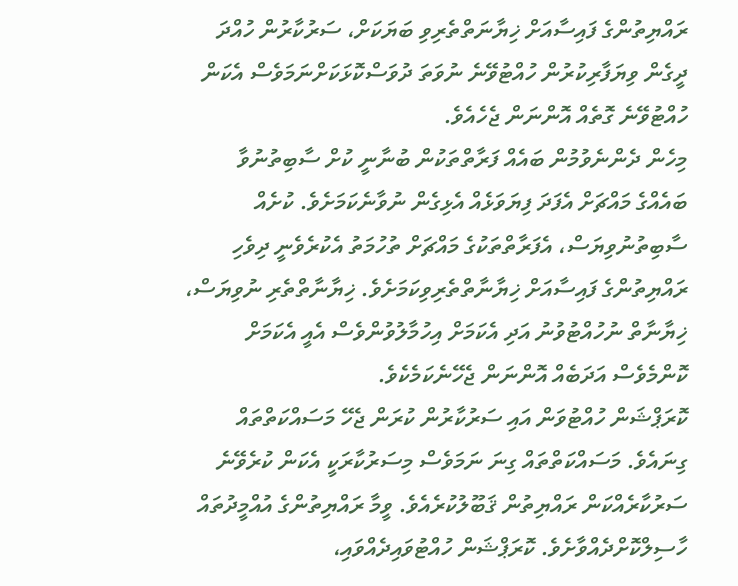ރައްޔިތުންގެ ފައިސާއަށް ޚިޔާނަތްތެރިވި ބަޔަކަށް، ސަރުކާރުން ހުއްދަ ދީގެން ވިޔަފާރިކުރުން ހުއްޓުވޭނެ ނުވަތަ ދުވަސްކޮޅަކަށްނަމަވެސް އެކަން ހުއްޓުވޭނެ ގޮތެއް އޮންނަން ޖެހެއެވެ.
މިހެން ދެންނެވުމުން ބައެއް ފަރާތްތަކުން ބުނާނީ ކުށް ސާބިތުނުވާ ބައެއްގެ މައްޗަށް އެފަދަ ފިޔަވަޅެއް އެޅިގެން ނުވާނެކަމަށެވެ. ކުށެއް ސާބިތުނުވިޔަސް، އެފަރާތްތަކުގެ މައްޗަށް ތުހުމަތު އެކުރެވެނީ ދިވެހި ރައްޔިތުންގެ ފައިސާއަށް ޚިޔާނާތްތެރިވިކަމަށެވެ. ޚިޔާނާތްތެރި ނުވިޔަސް، ޚިޔާނާތް ނުހުއްޓުވުނު އަދި އެކަމަށް އިހުމާލުވުންވެސް އެއީ އެކަމަށް ކޮންމެވެސް އަދަބެއް އޮންނަން ޖެހޭނެކަމެކެވެ.
ކޮރަޕްޝަން ހުއްޓުވަން އައި ސަރުކާރުން ކުރަން ޖެހޭ މަސައްކަތްތައް ގިނައެވެ. މަސައްކަތްތައް ގިނަ ނަމަވެސް މިސަރުކާރަކީ އެކަން ކުރެވޭނެ ސަރުކާރެއްކަން ރައްޔިތުން ޤަބޫލުކުރެއެވެ. ވީމާ ރައްޔިތުންގެ އުއްމީދުތައް ހާސިލްކޮށްދެއްވާށެވެ. ކޮރަޕްޝަން ހުއްޓުވައިދެއްވައި،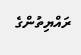ރައްޔިތުންގެ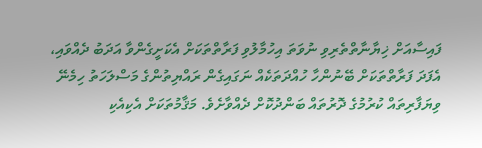ފައިސާއަށް ޚިޔާނާތްތެރިވި ނުވަތަ އިހުމާލުވި ފަރާތްތަކަށް އެކަށީގެންވާ އަދަބު ދެއްވައި، އެފަދަ ފަރާތްތަކަށް ބޭނުންހާ ހުއްދަތަކެއް ނަގައިގެން ރައްޔިތުންގެ މަސްލަހަތު ހިމެނޭ ވިޔަފާރިތައް ކުރުމުގެ ދޮރުތައް ބަންދުކޮށް ދެއްވާށެވެ. މަޤާމުތަކަށް އެކިއެކި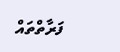ފަރާތްތައް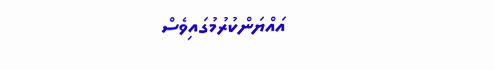އައްޔަންކުރުމުގައިވެސް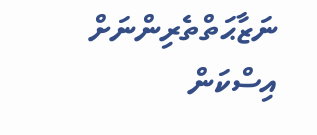ނަޒާޙަތްތެރިންނަށް އިސްކަން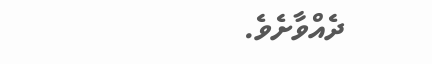ދެއްވާށެވެ.